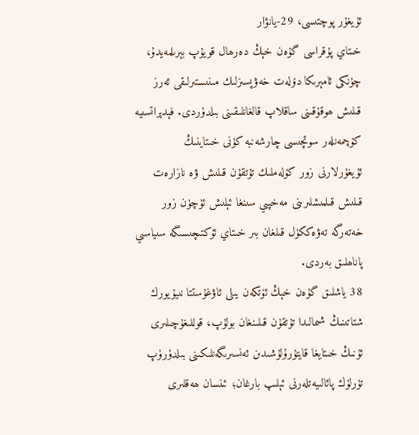ئۇيغۇر پوچتىسى، 29-يانۋار
خىتاي پۇقراسى گۇەن خېڭ دەرھال قويۇپ بېرىلمەيدۇ، چۈنكى ئامېرىكا دۆلەت خەۋپسىزلىك مىنىستىرلىقى ئەرز قىلىش ھوقۇقىنى ساقلاپ قالغانلىقىنى بىلدۈردى. فېدېراتسىيە كۆچمەنلەر سوتچىسى چارشەنبە كۈنى خىتاينىڭ ئۇيغۇرلارنى زور كۆلەملىك تۇتقۇن قىلىش ۋە نازارەت قىلىش قىلمىشلىرىنى مەخپىي سىنغا ئېلىش ئۈچۈن زور خەتەرگە تەۋەككۈل قىلغان بىر خىتاي ئۆكتىچىسىگە سىياسىي پاناھلىق بەردى.
38 ياشلىق گۇەن خېڭ ئۆتكەن يىلى ئاۋغۇستتا نىيۇيورك شتاتىنىڭ شىمالىدا تۇتقۇن قىلىنغان بولۇپ، قوللىغۇچىلىرى ئۇنىڭ خىتايغا قايتۇرۇلۇشىدىن ئەنسىرىگەنلىكىنى بىلدۈرۈپ تۈرلۈك پائالىيەتلەرنى ئېلىپ بارغان؛ ئىنسان ھەقلىرى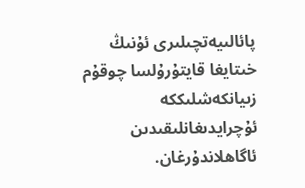پائالىيەتچىلىرى ئۇنىڭ خىتايغا قايتۇرۇلسا چوقۇم زىيانكەشلىككە ئۇچرايدىغانلىقىدىن ئاگاھلاندۇرغان.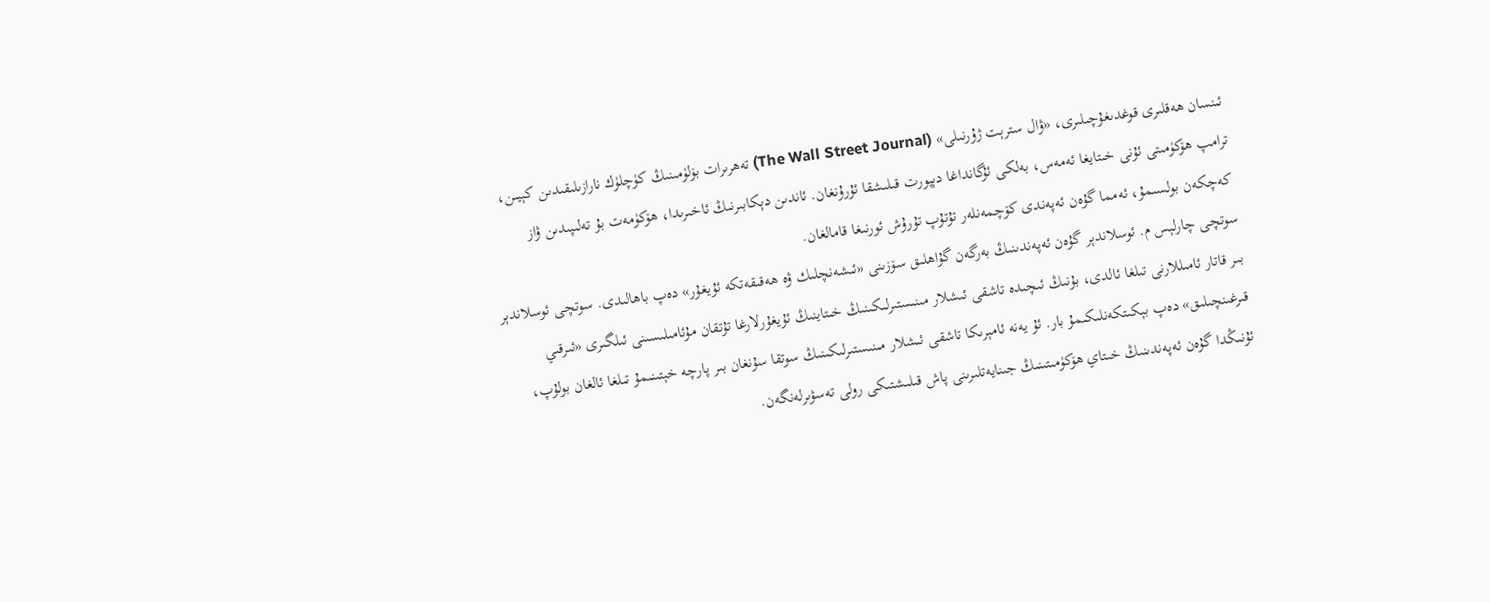ئىنسان ھەقلىرى قوغدىغۇچىلىرى، «ۋال سترېت ژۇرنىلى» (The Wall Street Journal) تەھرىرات بۆلۈمىنىڭ كۈچلۈك نارازىلىقىدىن كېيىن، ترامپ ھۆكۈمىتى ئۇنى خىتايغا ئەمەس، بەلكى ئۇگانداغا دېپورت قىلىشقا ئۇرۇنغان. ئاندىن دېكابىرنىڭ ئاخىرىدا، ھۆكۈمەت بۇ تەلىپىدىن ۋاز كەچكەن بولسىمۇ، ئەمما گۇەن ئەپەندى كۆچمەنلەر تۇتۇپ تۇرۇش ئورنىغا قامالغان.
سوتچى چارلېس م. ئوسلاندېر گۇەن ئەپەندىنىڭ بەرگەن گۇاھلىق سۆزىنى «ئىشەنچلىك ۋە ھەقىقەتكە ئۇيغۇر» دەپ باھالىدى. سوتچى ئوسلاندېر بىر قاتار ئامىللارنى تىلغا ئالدى، بۇنىڭ ئىچىدە تاشقى ئىشلار مىنىستىرلىكىنىڭ خىتاينىڭ ئۇيغۇرلارغا تۇتقان مۇئامىلىسىنى ئىلگىرى «ئىرقىي قىرغىنچىلىق» دەپ بېكىتكەنلىكىمۇ بار. ئۇ يەنە ئامېرىكا تاشقى ئىشلار مىنىستىرلىكىنىڭ سوتقا سۇنغان بىر پارچە خېتىنىمۇ تىلغا ئالغان بولۇپ، ئۇنىڭدا گۇەن ئەپەندىنىڭ خىتاي ھۆكۈمىتىنىڭ جىنايەتلىرىنى پاش قىلىشتىكى رولى تەسۋىرلەنگەن.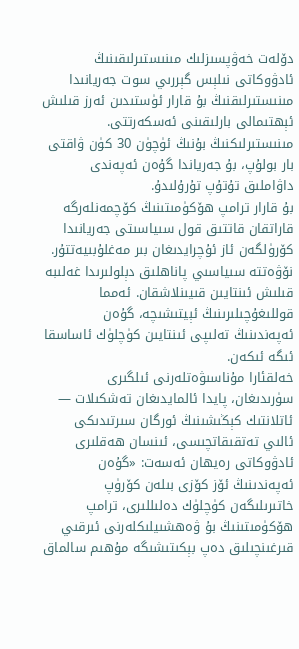دۆلەت خەۋپسىزلىك مىنىستىرلىقىنىڭ ئادۋوكاتى نىلېس گېررىي سوت جەريانىدا مىنىستىرلىقنىڭ بۇ قارار ئۈستىدىن ئەرز قىلىش ئېھتىمالى بارلىقىنى ئەسكەرتتى. مىنىستىرلىكنىڭ بۇنىڭ ئۈچۈن 30 كۈن ۋاقتى بار بولۇپ، بۇ جەرياندا گۇەن ئەپەندى داۋاملىق تۇتۇپ تۇرۇلىدۇ.
بۇ قارار ترامپ ھۆكۈمىتىنىڭ كۆچمەنلەرگە قاراتقان قاتتىق قول سىياسىتى جەريانىدا كۆرۈلگەن ئاز ئۇچرايدىغان بىر مەغلۇبىيەتتۇر. نۆۋەتتە سىياسىي پاناھلىق دېلولىرىدا غەلىبە قىلىش ئىنتايىن قىيىنلاشقان. ئەمما قوللىغۇچىلىرىنىڭ ئېيتىشىچە، گۇەن ئەپەندىنىڭ تەلىپى ئىنتايىن كۈچلۈك ئاساسقا ئىگە ئىكەن.
خەلقئارا مۇناسىۋەتلەرنى ئىلگىرى سۈرىدىغان، پايدا ئالمايدىغان تەشكىلات — ئاتلانتىك كېڭىشىنىڭ ئورگان سىرتىدىكى ئالىي تەتقىقاتچىسى، ئىنسان ھەقلىرى ئادۋوكاتى رەيھان ئەسەت: «گۇەن ئەپەندىنىڭ ئۆز كۆزى بىلەن كۆرۈپ خاتىرىلىگەن كۈچلۈك دەلىللىرى، ترامپ ھۆكۈمىتىنىڭ بۇ ۋەھشىيلىكلەرنى ئىرقىي قىرغىنچىلىق دەپ بېكىتىشىگە مۇھىم سالماق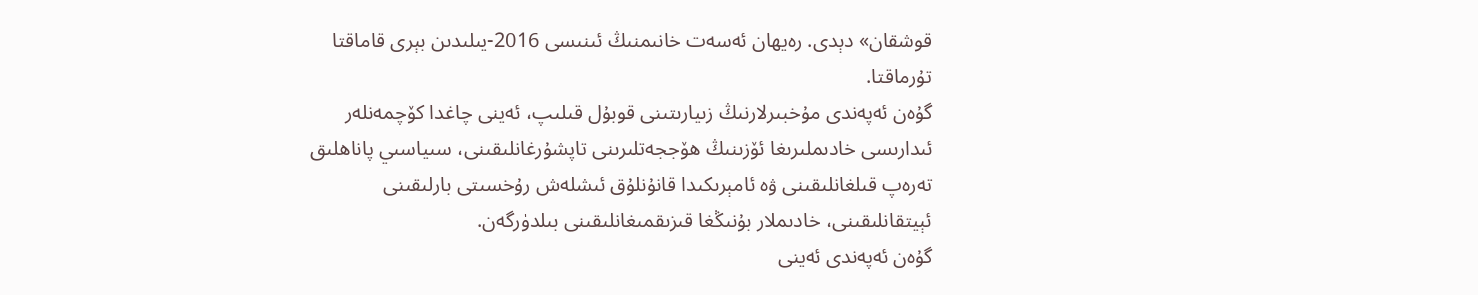قوشقان» دېدى. رەيھان ئەسەت خانىمنىڭ ئىنىسى 2016-يىلىدىن بېرى قاماقتا تۇرماقتا.
گۇەن ئەپەندى مۇخبىرلارنىڭ زىيارىتىنى قوبۇل قىلىپ، ئەينى چاغدا كۆچمەنلەر ئىدارىسى خادىملىرىغا ئۆزىنىڭ ھۆججەتلىرىنى تاپشۇرغانلىقىنى، سىياسىي پاناھلىق تەرەپ قىلغانلىقىنى ۋە ئامېرىكىدا قانۇنلۇق ئىشلەش رۇخسىتى بارلىقىنى ئېيتقانلىقىنى، خادىملار بۇنىڭغا قىزىقمىغانلىقىنى بىلدۈرگەن.
گۇەن ئەپەندى ئەينى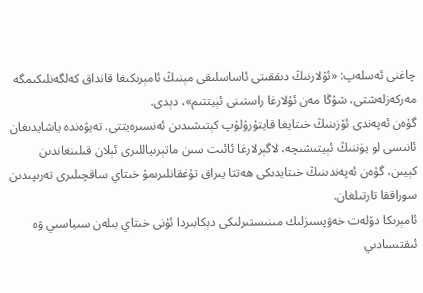چاغنى ئەسلەپ: «ئۇلارنىڭ دىققىتى ئاساسلىقى مېنىڭ ئامېرىكىغا قانداق كەلگەنلىكىمگە مەركەزلەشتى، شۇڭا مەن ئۇلارغا راستىنى ئېيتتىم»، دېدى.
گۇەن ئەپەندى ئۆزىنىڭ خىتايغا قايتۇرۇلۇپ كېتىشىدىن ئەنسىرەيتتى. تەيۋەندە ياشايدىغان ئانىسى لو يۈننىڭ ئېيتىشىچە، لاگېرلارغا ئائىت سىن ماتېرىياللىرى ئېلان قىلىنغاندىن كېيىن، گۇەن ئەپەندىنىڭ خىتايدىكى ھەتتا يىراق تۇغقانلىرىمۇ خىتاي ساقچىلىرى تەرىپىدىن سوراققا تارتىلغان.
ئامېرىكا دۆلەت خەۋپسىزلىك مىنىستىرلىكى دېكابىردا ئۇنى خىتاي بىلەن سىياسىي ۋە ئىقتىسادىي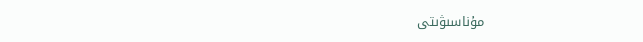مۇناسىۋىتى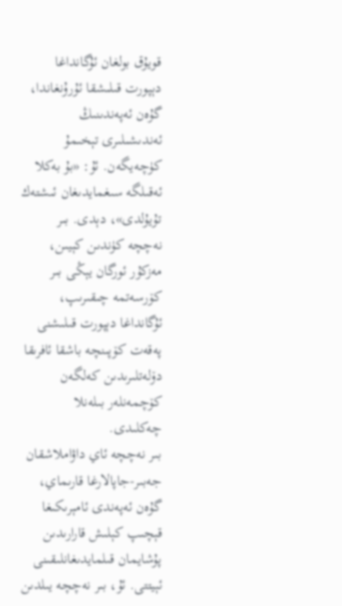قويۇق بولغان ئۇگانداغا دېپورت قىلىشقا ئۇرۇنغاندا، گۇەن ئەپەندىنىڭ ئەندىشىلىرى تېخىمۇ كۈچەيگەن. ئۇ: «بۇ بەكلا ئەقىلگە سىغمايدىغان ئىشتەك تۇيۇلدى»، دېدى. بىر نەچچە كۈندىن كېيىن، مەزكۇر ئورگان يېڭى بىر كۆرسەتمە چىقىرىپ، ئۇگانداغا دېپورت قىلىشنى پەقەت كۆپىنچە باشقا ئافرىقا دۆلەتلىرىدىن كەلگەن كۆچمەنلەر بىلەنلا چەكلىدى.
بىر نەچچە ئاي داۋاملاشقان جەبىر-جاپالارغا قارىماي، گۇەن ئەپەندى ئامېرىكىغا قېچىپ كېلىش قارارىدىن پۇشايمان قىلمايدىغانلىقىنى ئېيتتى. ئۇ، بىر نەچچە يىلدىن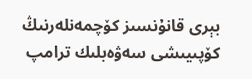بېرى قانۇنسىز كۆچمەنلەرنىڭ كۆپىيىشى سەۋەبلىك ترامپ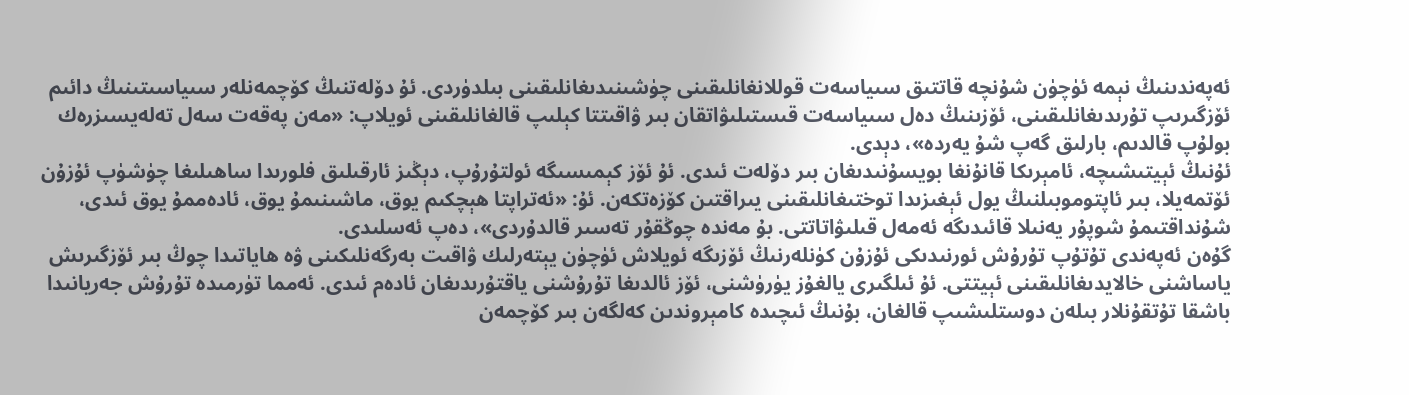ئەپەندىنىڭ نېمە ئۈچۈن شۇنچە قاتتىق سىياسەت قوللانغانلىقىنى چۈشىنىدىغانلىقىنى بىلدۈردى. ئۇ دۆلەتنىڭ كۆچمەنلەر سىياسىتىنىڭ دائىم ئۆزگىرىپ تۇرىدىغانلىقىنى، ئۆزىنىڭ دەل سىياسەت قىستىلىۋاتقان بىر ۋاقىتتا كېلىپ قالغانلىقىنى ئويلاپ: «مەن پەقەت سەل تەلەيسىزرەك بولۇپ قالدىم، بارلىق گەپ شۇ يەردە»، دېدى.
ئۇنىڭ ئېيتىشىچە، ئامېرىكا قانۇنغا بويسۇنىدىغان بىر دۆلەت ئىدى. ئۇ ئۆز كېمىسىگە ئولتۇرۇپ، دېڭىز ئارقىلىق فلورىدا ساھىلىغا چۈشۈپ ئۇزۇن ئۆتمەيلا، بىر ئاپتوموبىلنىڭ يول ئېغىزىدا توختىغانلىقىنى يىراقتىن كۆزەتكەن. ئۇ: «ئەتراپتا ھېچكىم يوق، ماشىنىمۇ يوق، ئادەممۇ يوق ئىدى، شۇنداقتىمۇ شوپۇر يەنىلا قائىدىگە ئەمەل قىلىۋاتاتتى. بۇ مەندە چوڭقۇر تەسىر قالدۇردى»، دەپ ئەسلىدى.
گۇەن ئەپەندى تۇتۇپ تۇرۇش ئورنىدىكى ئۇزۇن كۈنلەرنىڭ ئۆزىگە ئويلاش ئۈچۈن يېتەرلىك ۋاقىت بەرگەنلىكىنى ۋە ھاياتىدا چوڭ بىر ئۆزگىرىش ياساشنى خالايدىغانلىقىنى ئېيتتى. ئۇ ئىلگىرى يالغۇز يۈرۈشنى، ئۆز ئالدىغا تۇرۇشنى ياقتۇرىدىغان ئادەم ئىدى. ئەمما تۈرمىدە تۇرۇش جەريانىدا باشقا تۇتقۇنلار بىلەن دوستلىشىپ قالغان، بۇنىڭ ئىچىدە كامېروندىن كەلگەن بىر كۆچمەن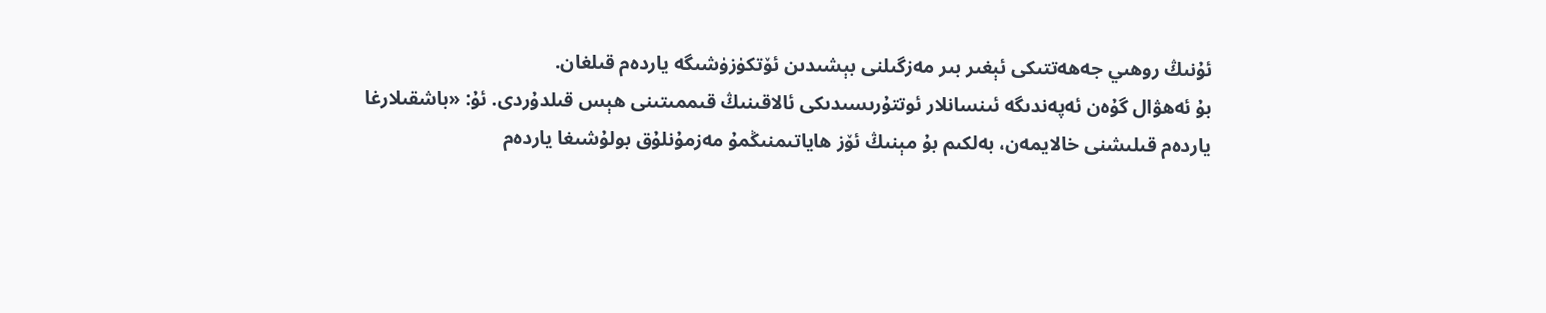ئۇنىڭ روھىي جەھەتتىكى ئېغىر بىر مەزگىلنى بېشىدىن ئۆتكۈزۈشىگە ياردەم قىلغان.
بۇ ئەھۋال گۇەن ئەپەندىگە ئىنسانلار ئوتتۇرىسىدىكى ئالاقىنىڭ قىممىتىنى ھېس قىلدۇردى. ئۇ: «باشقىلارغا ياردەم قىلىشنى خالايمەن، بەلكىم بۇ مېنىڭ ئۆز ھاياتىمنىڭمۇ مەزمۇنلۇق بولۇشىغا ياردەم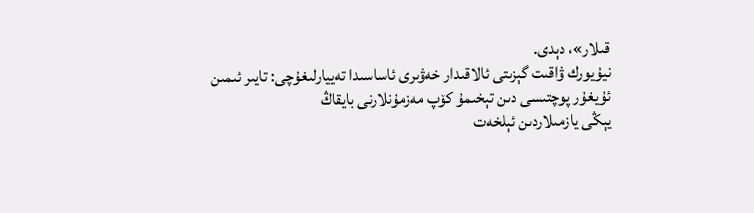قىلار»، دېدى.
نيۇيورك ۋاقىت گېزىتى ئالاقىدار خەۋىرى ئاساسىدا تەييارلىغۇچى: تايىر ئىمىن
ئۇيغۇر پوچتىسى دىن تېخىمۇ كۆپ مەزمۇنلارنى بايقاڭ
يېڭى يازمىلاردىن ئېلخەت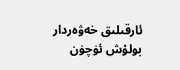ئارقىلىق خەۋەردار بولۇش ئۈچۈن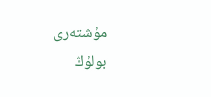مۇشتەرى بولۇڭ